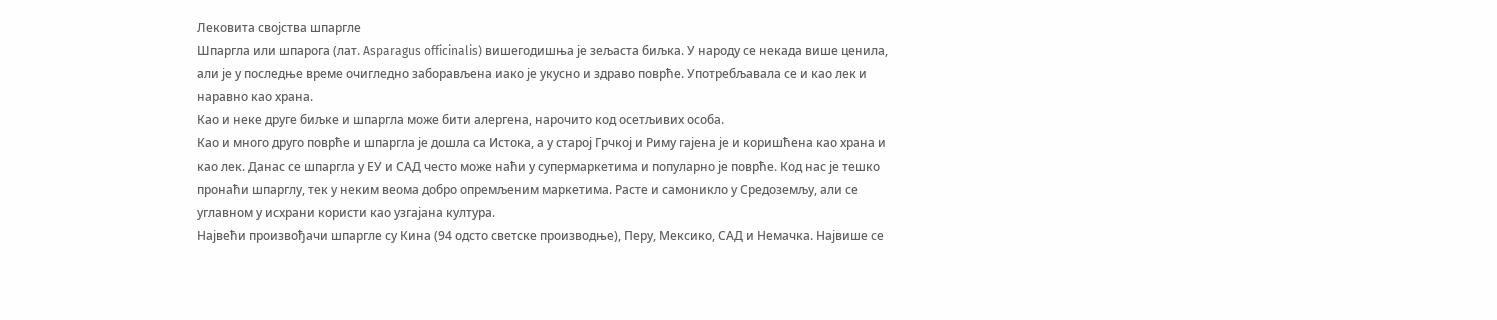Лековита својства шпаргле
Шпаргла или шпарога (лат. Asparagus officinalis) вишегодишња је зељаста биљка. У народу се некада више ценила, али је у последње време очигледно заборављена иако је укусно и здраво поврће. Употребљавала се и као лек и наравно као храна.
Као и неке друге биљке и шпаргла може бити алергена, нарочито код осетљивих особа.
Као и много друго поврће и шпаргла је дошла са Истока, а у старој Грчкој и Риму гајена је и коришћена као храна и као лек. Данас се шпаргла у ЕУ и САД често може наћи у супермаркетима и популарно је поврће. Код нас је тешко пронаћи шпарглу, тек у неким веома добро опремљеним маркетима. Расте и самоникло у Средоземљу, али се углавном у исхрани користи као узгајана култура.
Највећи произвођачи шпаргле су Кина (94 одсто светске производње), Перу, Мексико, САД и Немачка. Највише се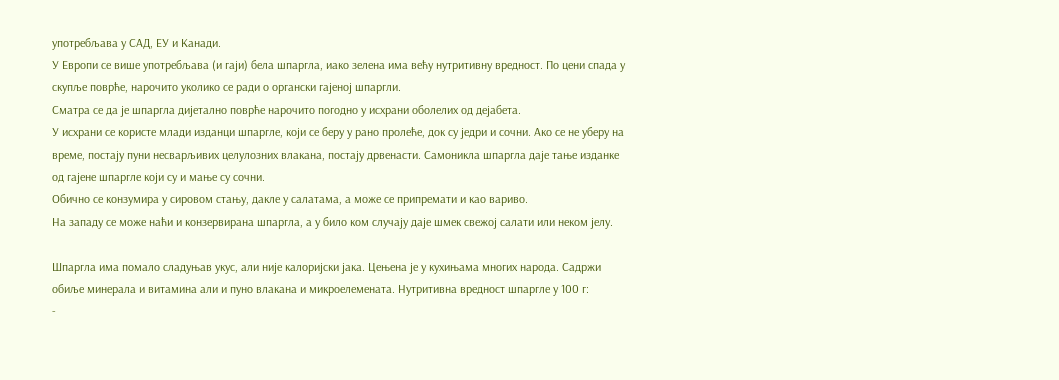употребљава у САД, ЕУ и Канади.
У Европи се више употребљава (и гаји) бела шпаргла, иако зелена има већу нутритивну вредност. По цени спада у скупље поврће, нарочито уколико се ради о органски гајеној шпаргли.
Сматра се да је шпаргла дијетално поврће нарочито погодно у исхрани оболелих од дејабета.
У исхрани се користе млади изданци шпаргле, који се беру у рано пролеће, док су једри и сочни. Ако се не уберу на време, постају пуни несварљивих целулозних влакана, постају дрвенасти. Самоникла шпаргла даје тање изданке од гајене шпаргле који су и мање су сочни.
Обично се конзумира у сировом стању, дакле у салатама, а може се припремати и као вариво.
На западу се може наћи и конзервирана шпаргла, а у било ком случају даје шмек свежој салати или неком јелу.

Шпаргла има помало сладуњав укус, али није калоријски јака. Цењена је у кухињама многих народа. Садржи обиље минерала и витамина али и пуно влакана и микроелемената. Нутритивна вредност шпаргле у 100 г:
-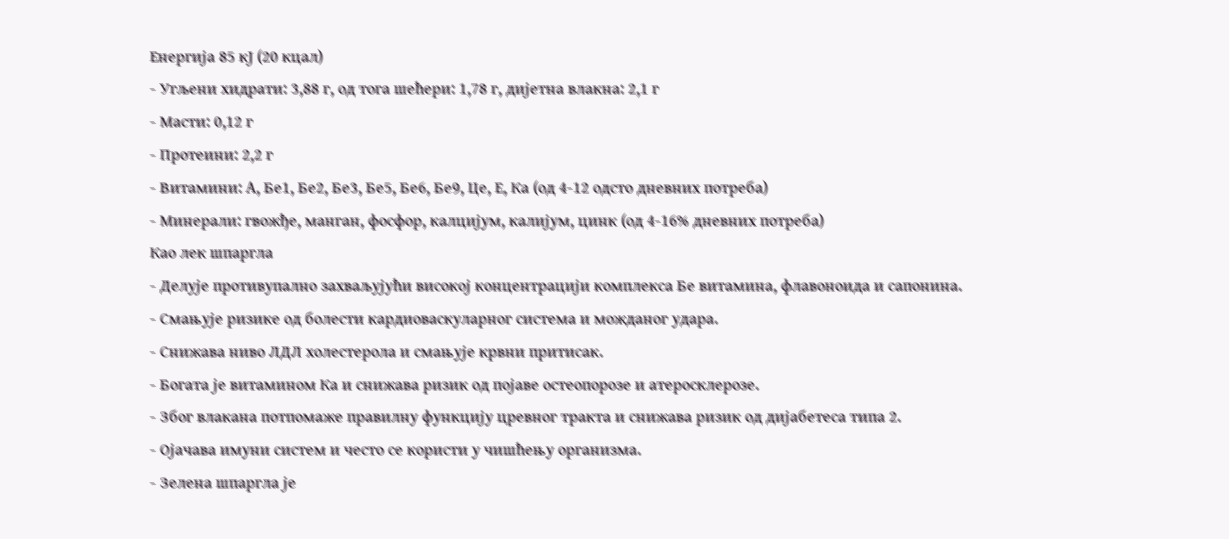Енергија 85 кЈ (20 кцал)
- Угљени хидрати: 3,88 г, од тога шећери: 1,78 г, дијетна влакна: 2,1 г
- Масти: 0,12 г
- Протеини: 2,2 г
- Витамини: А, Бе1, Бе2, Бе3, Бе5, Бе6, Бе9, Це, Е, Ка (од 4-12 одсто дневних потреба)
- Минерали: гвожђе, манган, фосфор, калцијум, калијум, цинк (од 4-16% дневних потреба)
Као лек шпаргла
- Делује противупално захваљујући високој концентрацији комплекса Бе витамина, флавоноида и сапонина.
- Смањује ризике од болести кардиоваскуларног система и можданог удара.
- Снижава ниво ЛДЛ холестерола и смањује крвни притисак.
- Богата је витамином Ка и снижава ризик од појаве остеопорозе и атеросклерозе.
- Због влакана потпомаже правилну функцију цревног тракта и снижава ризик од дијабетеса типа 2.
- Ојачава имуни систем и често се користи у чишћењу организма.
- Зелена шпаргла је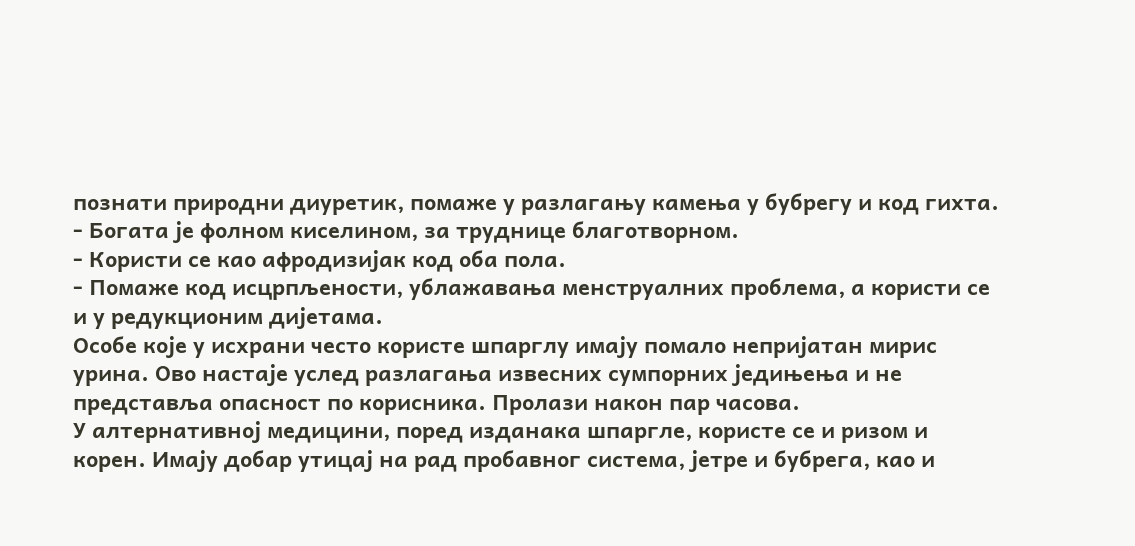познати природни диуретик, помаже у разлагању камења у бубрегу и код гихта.
- Богата је фолном киселином, за труднице благотворном.
- Користи се као афродизијак код оба пола.
- Помаже код исцрпљености, ублажавања менструалних проблема, а користи се и у редукционим дијетама.
Особе које у исхрани често користе шпарглу имају помало непријатан мирис урина. Ово настаје услед разлагања извесних сумпорних једињења и не представља опасност по корисника. Пролази након пар часова.
У алтернативној медицини, поред изданака шпаргле, користе се и ризом и корен. Имају добар утицај на рад пробавног система, јетре и бубрега, као и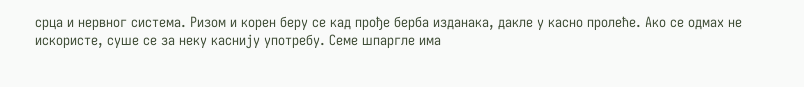срца и нервног система. Ризом и корен беру се кад прође берба изданака, дакле у касно пролеће. Ако се одмах не искористе, суше се за неку каснију употребу. Семе шпаргле има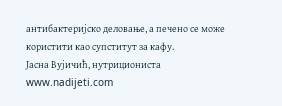антибактеријско деловање, а печено се може користити као супститут за кафу.
Јасна Вујичић, нутрициониста
www.nadijeti.com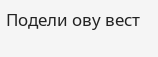Подели ову вест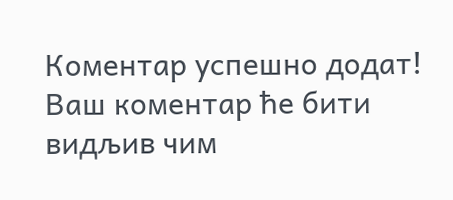Комeнтар успeшно додат!
Ваш комeнтар ћe бити видљив чим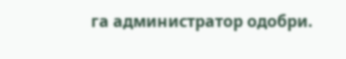га администратор одобри.